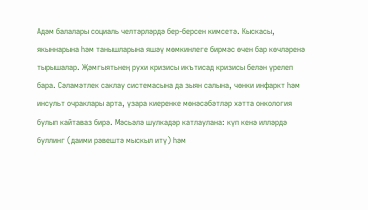Адәм балалары социаль челтәрләрдә бер-берсен кимсетә. Кыскасы, якыннарына һәм танышларына яшәү мөмкинлеге бирмәс өчен бар көчләренә тырышалар. Җәмгыятьнең рухи кризисы икътисад кризисы белән үрелеп бара. Сәламәтлек саклау системасына да зыян салына, чөнки инфаркт һәм инсульт очраклары арта, үзара киеренке мөнәсәбәтләр хәтта онкология булып кайтаваз бирә. Мәсьәлә шулкадәр катлаулана: күп кенә илләрдә буллинг (даими рәвештә мыскыл итү) һәм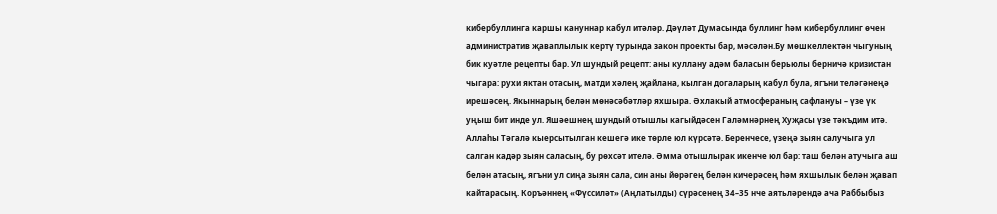кибербуллинга каршы кануннар кабул итәләр. Дәүләт Думасында буллинг һәм кибербуллинг өчен административ җаваплылык кертү турында закон проекты бар, мәсәлән.Бу мөшкеллектән чыгуның бик куәтле рецепты бар. Ул шундый рецепт: аны куллану адәм баласын берьюлы берничә кризистан чыгара: рухи яктан отасың, матди хәлең җайлана, кылган догаларың кабул була, ягъни теләгәнеңә ирешәсең. Якыннарың белән мөнәсәбәтләр яхшыра. Әхлакый атмосфераның сафлануы – үзе үк уңыш бит инде ул. Яшәешнең шундый отышлы кагыйдәсен Галәмнәрнең Хуҗасы үзе тәкъдим итә. Аллаһы Тәгалә кыерсытылган кешегә ике төрле юл күрсәтә. Беренчесе, үзеңә зыян салучыга ул салган кадәр зыян саласың, бу рөхсәт ителә. Әмма отышлырак икенче юл бар: таш белән атучыга аш белән атасың, ягъни ул сиңа зыян сала, син аны йөрәгең белән кичерәсең һәм яхшылык белән җавап кайтарасың. Коръәннең «Фүссиләт» (Аңлатылды) сүрәсенең 34–35 нче аятьләрендә ача Раббыбыз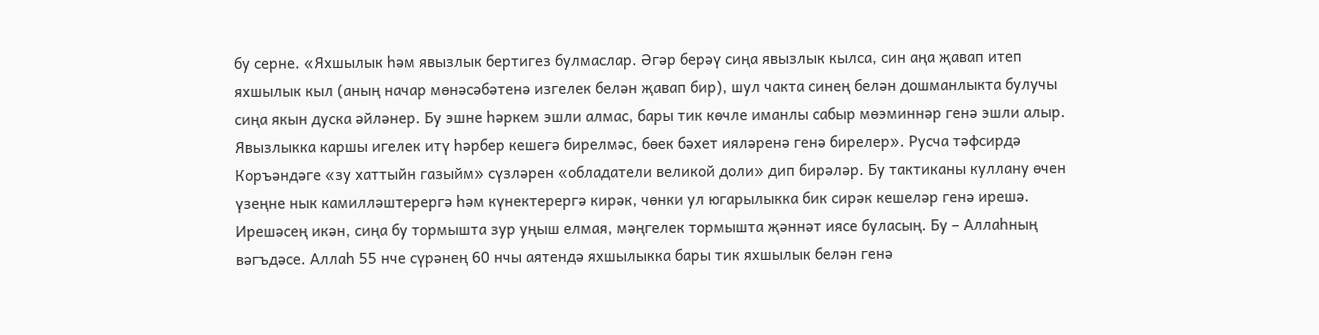бу серне. «Яхшылык һәм явызлык бертигез булмаслар. Әгәр берәү сиңа явызлык кылса, син аңа җавап итеп яхшылык кыл (аның начар мөнәсәбәтенә изгелек белән җавап бир), шул чакта синең белән дошманлыкта булучы сиңа якын дуска әйләнер. Бу эшне һәркем эшли алмас, бары тик көчле иманлы сабыр мөэминнәр генә эшли алыр. Явызлыкка каршы игелек итү һәрбер кешегә бирелмәс, бөек бәхет ияләренә генә бирелер». Русча тәфсирдә Коръәндәге «зу хаттыйн газыйм» сүзләрен «обладатели великой доли» дип бирәләр. Бу тактиканы куллану өчен үзеңне нык камилләштерергә һәм күнектерергә кирәк, чөнки ул югарылыкка бик сирәк кешеләр генә ирешә. Ирешәсең икән, сиңа бу тормышта зур уңыш елмая, мәңгелек тормышта җәннәт иясе буласың. Бу – Аллаһның вәгъдәсе. Аллаһ 55 нче сүрәнең 60 нчы аятендә яхшылыкка бары тик яхшылык белән генә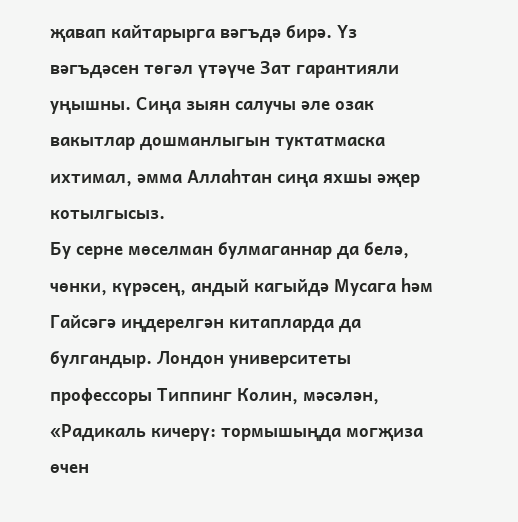җавап кайтарырга вәгъдә бирә. Үз вәгъдәсен төгәл үтәүче Зат гарантияли уңышны. Сиңа зыян салучы әле озак вакытлар дошманлыгын туктатмаска ихтимал, әмма Аллаһтан сиңа яхшы әҗер котылгысыз.
Бу серне мөселман булмаганнар да белә, чөнки, күрәсең, андый кагыйдә Мусага һәм Гайсәгә иңдерелгән китапларда да булгандыр. Лондон университеты профессоры Типпинг Колин, мәсәлән, «Радикаль кичерү: тормышыңда могҗиза өчен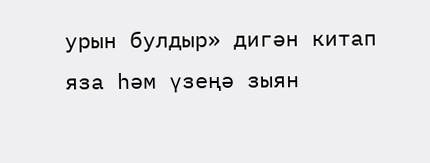урын булдыр» дигән китап яза һәм үзеңә зыян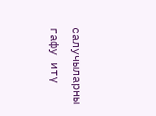салучыларны гафу итү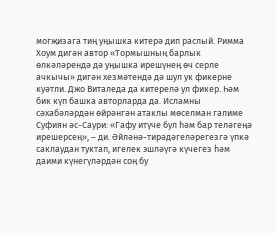могҗизага тиң уңышка китерә дип раслый. Римма Хоум дигән автор «Тормышның барлык өлкәләрендә дә уңышка ирешүнең өч серле ачкычы» дигән хезмәтендә дә шул ук фикерне куәтли. Джо Виталеда да китерелә ул фикер. Һәм бик күп башка авторларда да. Исламны сәхабәләрдән өйрәнгән атаклы мөселман галиме Суфиян әс-Саури: «Гафу итүче бул һәм бар теләгеңә ирешерсең», – ди. Әйләнә-тирәдәгеләрегезгә үпкә саклаудан туктап, игелек эшләүгә күчегез һәм даими күнегүләрдән соң бу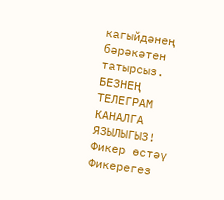кагыйдәнең бәрәкәтен татырсыз.
БЕЗНЕҢ ТЕЛЕГРАМ КАНАЛГА ЯЗЫЛЫГЫЗ!
Фикер өстәү
Фикерегез